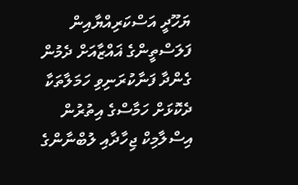ޔަހޫދީ އަސްކަރިއްޔާއިން ފަލަސްތީންގެ ޣައްޒާއަށް ދެމުން ގެންދާ ފަނާކުރަނިވި ހަމަލާތަކާ ދެކޮޅަށް ހަމާސްގެ އިތުރުން އިސްލާމިކް ޖިހާދާއި ލުބްނާންގެ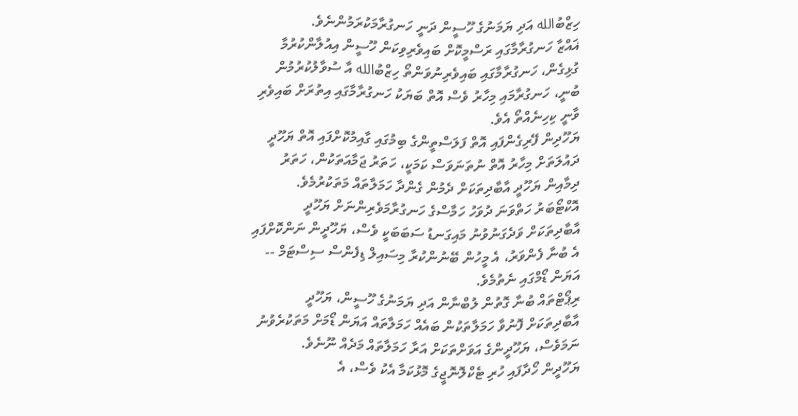ހިޒްބުالله އަދި ޔަމަނުގެ ހޫސީން ދަނީ ހަނގުރާމަކުރަމުންނެވެ.
ޣައްޒާ ހަނގުރާމާގައި ރަސްމީކޮށް ބައިވެރިވިކަން ހޫސީން އިއުލާންކުރުމާ ގުޅިގެން، ހަނގުރާމާގައި ބައިވެރިނުވަންތޯ ހިޒްބުالله އާ ސުވާލުކުރުމުން ބުނީ، ހަނގުރާމައި މިހާރު ވެސް އޮތް ބަޔަކު ހަނގުރާމާގައި އިތުރަށް ބައިވެރި ވާނީ ކިހިނެއްތޯ އެވެ.
ޔަހޫދިން ފޭރިގެންފައި އޮތް ފަލަސްތީންގެ ބިމުގައި ގާއިމުކޮށްފައި އޮތް ޔަހޫދީ ދައުލަތަށް މިހާރު އޮތް ނުތަނަވަސް ކަމަކީ، ހަތަރު ޖަމާއަތަކުން، ހަތަރު ދިމާއިން ޔަހޫދީ އާބާދިތަކަށް ދެމުން ގެންދާ ހަމަލާތައް މަތަކުރުމެވެ.
އޮކްޓޯބަރު ހަތްވަނަ ދުވަހު ހަމާސްގެ ހަނގުރާމަވެރިންނަށް ޔަހޫދީ އާބާދިތަކަށް ވަދެގަނުވުނު މައިގަނޑު ސަބަބަކީ ވެސް، ޔަހޫދީން ނަންކޮށްފައި އެ ބުނާ ފެންވަރު، އެ މީހުން ބޭނުންކުރާ މިސައިލް ޑިފެންސް ސިސްޓަމް -- އަޔަން ޑޯމްގައި ނެތުމެވެ.
ރިޕޯޓްތައް ބުނާ ގޮތުން ލުބްނާން އަދި ޔަމަނުގެ ހޫސީން، ޔަހޫދީ އާބާދިތަކަށް ފޮނުވާ ހަމަލާތަކުން ބައެއް ހަމަލާތައް އަޔަން ޑޯމަށް މަތަކުރެވުނު ނަމަވެސް، ޔަހޫދީންގެ އަވަށްތަކަށް އަރާ ހަމަލާތައް މަދެއް ނޫނެވެ.
ޔަހޫދީން ހޯދާފައި ހުރި ޓެކްލޮނޮޖީގެ މޮޅުކަމާ އެކު ވެސް، އެ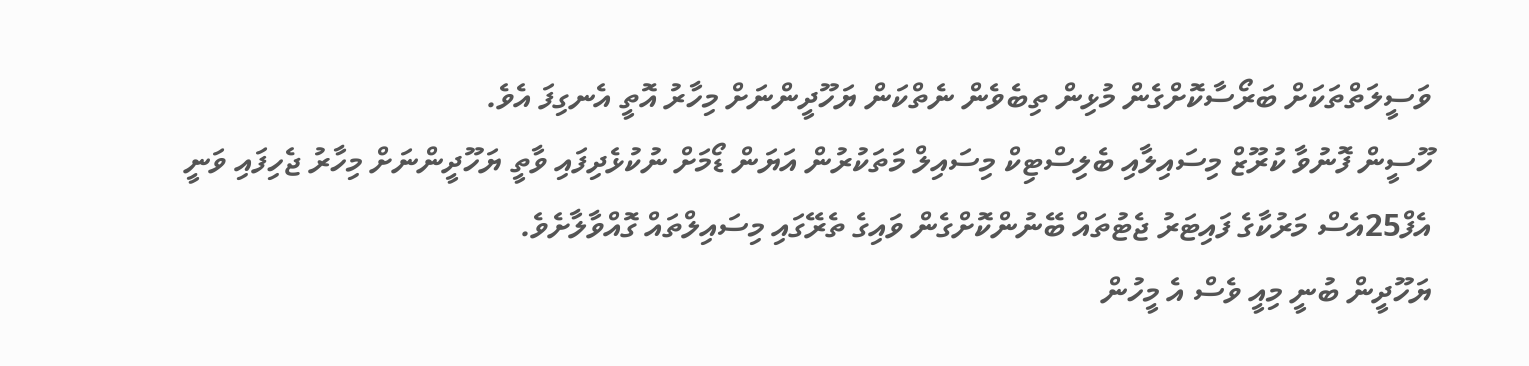ވަސީލަތްތަކަށް ބަރޯސާކޮށްގެން މުޅިން ތިބެވެން ނެތްކަން ޔަހޫދީންނަށް މިހާރު އޮތީ އެނގިފަ އެވެ.
ހޫސީން ފޮނުވާ ކުރޫޒް މިސައިލާއި ބެލިސްޓިކް މިސައިލް މަތަކުރުން އަޔަން ޑޯމަށް ނުކުޅެދިފައި ވާތީ ޔަހޫދީންނަށް މިހާރު ޖެހިފައި ވަނީ އެފް25އެސް މަރުކާގެ ފައިޓަރު ޖެޓުތައް ބޭނުންކޮށްގެން ވައިގެ ތެރޭގައި މިސައިލްތައް ގޮއްވާލާށެވެ.
ޔަހޫދީން ބުނީ މިއީ ވެސް އެ މީހުން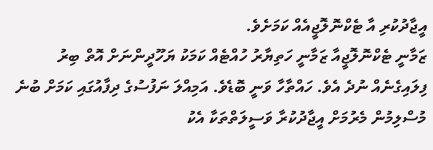އީޖާދުކުރި އާ ޓެކްނޮލޮޖީއެއް ކަމަށެވެ.
ޒަމާނީ ޓެކްނޮލޮޖީއާ ޒަމާނީ ހަތިޔާރު ހުއްޓެއް ކަމަކު ޔަހޫދީންނަށް އޮތް ބިރު ފިލައިގެނެއް ނުދެ އެވެ. ހައްތާހާ ވަނީ ބޮޑެވެ. އަމިއްލަ ނަފުސުގެ ދިފާއުގައި ކަމަށް ބުނެ މުސްލިމުން މެރުމަށް އީޖާދުކުރާ ވަސީލަތްތަކާ އެކު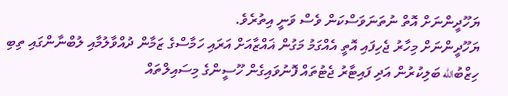ޔަހޫދީންނަށް އޮތް ނުތަނަވަސްކަން ވެސް ވަނީ އިތުރެވެ.
ޔަހޫދީންނަށް މިހާރު ޖެހިފައި އޮތީ އެއްގަމު މަގުން ޣައްޒާއަށް އަރައި ހަމާސްގެ ޒަމާން ދުއްވާލުމާއި ލުބްނާންގައި ތިބި ހިޒްބުالله ބަލިކުރުން އަދި ފައިޓާރު ޖެޓުތައް ފޮނުވައިގެން ހޫސީންގެ މިސައިލްތައް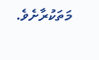މަތަކުރާށެވެ.